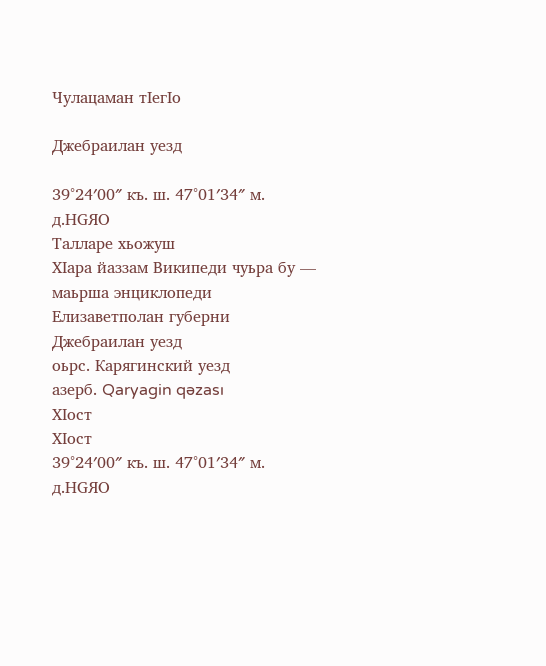Чулацаман тӀегӀо

Джебраилан уезд

39°24′00″ къ. ш. 47°01′34″ м. д.HGЯO
Талларе хьожуш
ХӀара йаззам Википеди чуьра бу — маьрша энциклопеди
Елизаветполан губерни
Джебраилан уезд
оьрс. Карягинский уезд
азерб. Qaryagin qəzası
ХӀост
ХӀост
39°24′00″ къ. ш. 47°01′34″ м. д.HGЯO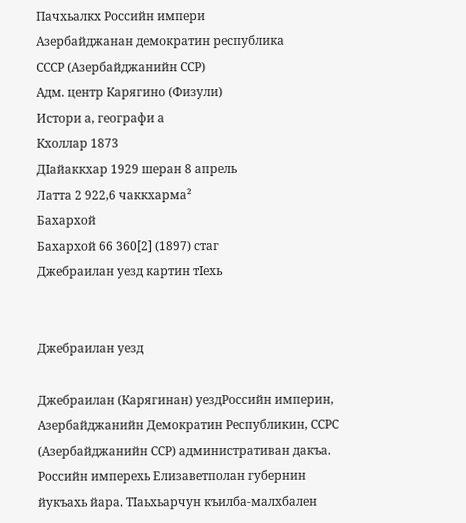Пачхьалкх Российн импери
Азербайджанан демократин республика
СССР (Азербайджанийн ССР)
Адм. центр Карягино (Физули)
Истори а, географи а
Кхоллар 1873
ДӀайаккхар 1929 шеран 8 апрель
Латта 2 922,6 чаккхарма²
Бахархой
Бахархой 66 360[2] (1897) стаг
Джебраилан уезд картин тӀехь


Джебраилан уезд

Джебраилан (Карягинан) уездРоссийн империн, Азербайджанийн Демократин Республикин, ССРС (Азербайджанийн ССР) административан дакъа. Российн имперехь Елизаветполан губернин йукъахь йара. ТӀаьхьарчун къилба-малхбален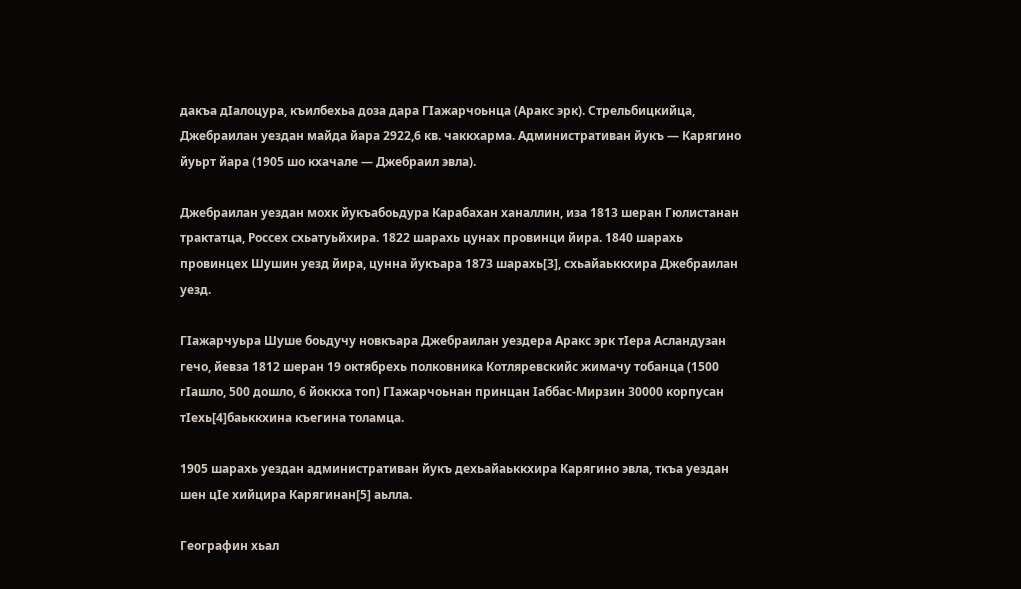дакъа дӀалоцура, къилбехьа доза дара ГӀажарчоьнца (Аракс эрк). Стрельбицкийца, Джебраилан уездан майда йара 2922,6 кв. чаккхарма. Административан йукъ — Карягино йуьрт йара (1905 шо кхачале — Джебраил эвла).

Джебраилан уездан мохк йукъабоьдура Карабахан ханаллин, иза 1813 шеран Гюлистанан трактатца, Россех схьатуьйхира. 1822 шарахь цунах провинци йира. 1840 шарахь провинцех Шушин уезд йира, цунна йукъара 1873 шарахь[3], схьайаьккхира Джебраилан уезд.

ГӀажарчуьра Шуше боьдучу новкъара Джебраилан уездера Аракс эрк тӀера Асландузан гечо, йевза 1812 шеран 19 октябрехь полковника Котляревскийс жимачу тобанца (1500 гӀашло, 500 дошло, 6 йоккха топ) ГӀажарчоьнан принцан Ӏаббас-Мирзин 30000 корпусан тӀехь[4]баьккхина къегина толамца.

1905 шарахь уездан административан йукъ дехьайаьккхира Карягино эвла, ткъа уездан шен цӀе хийцира Карягинан[5] аьлла.

Географин хьал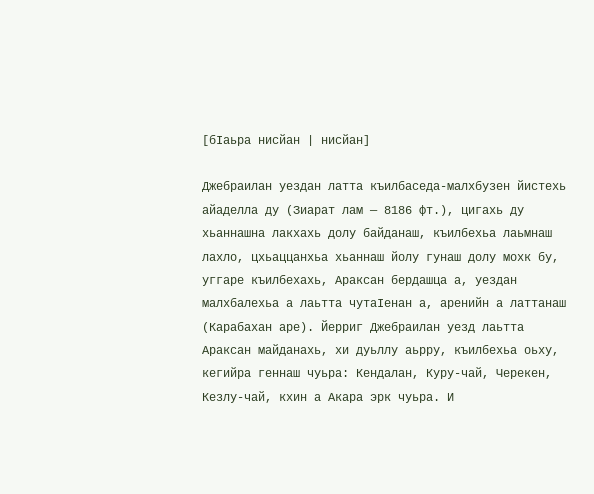[бӀаьра нисйан | нисйан]

Джебраилан уездан латта къилбаседа-малхбузен йистехь айаделла ду (Зиарат лам — 8186 фт.), цигахь ду хьаннашна лакхахь долу байданаш, къилбехьа лаьмнаш лахло, цхьаццанхьа хьаннаш йолу гунаш долу мохк бу, уггаре къилбехахь, Араксан бердашца а, уездан малхбалехьа а лаьтта чутаӀенан а, аренийн а латтанаш (Карабахан аре). Йерриг Джебраилан уезд лаьтта Араксан майданахь, хи дуьллу аьрру, къилбехьа оьху, кегийра геннаш чуьра: Кендалан, Куру-чай, Черекен, Кезлу-чай, кхин а Акара эрк чуьра. И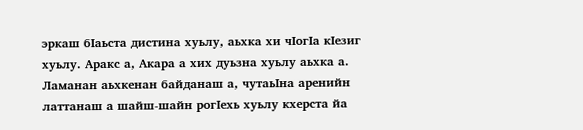эркаш бӀаьста дистина хуьлу, аьхка хи чӀогӀа кӀезиг хуьлу. Аракс а, Акара а хих дуьзна хуьлу аьхка а. Ламанан аьхкенан байданаш а, чутаьӀна аренийн латтанаш а шайш-шайн рогӀехь хуьлу кхерста йа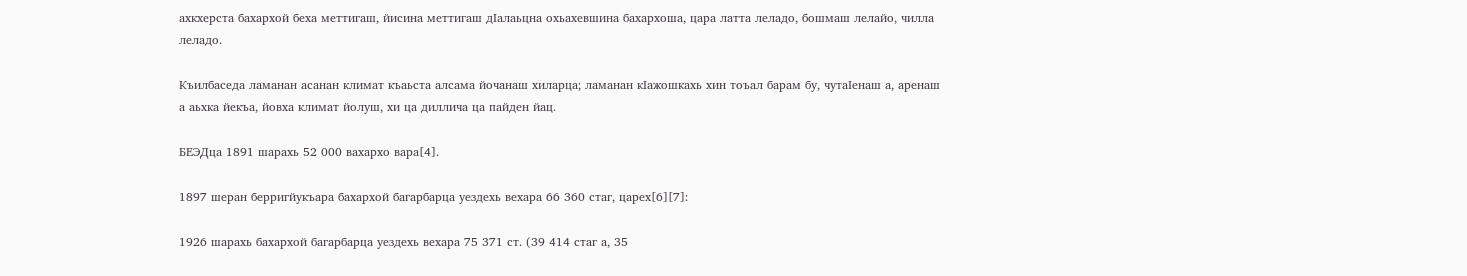ахкхерста бахархой беха меттигаш, йисина меттигаш дӀалаьцна охьахевшина бахархоша, цара латта леладо, бошмаш лелайо, чилла леладо.

Къилбаседа ламанан асанан климат къаьста алсама йочанаш хиларца; ламанан кӀажошкахь хин тоъал барам бу, чутаӀенаш а, аренаш а аьхка йекъа, йовха климат йолуш, хи ца диллича ца пайден йац.

БЕЭДца 1891 шарахь 52 000 вахархо вара[4].

1897 шеран берригйукъара бахархой багарбарца уездехь вехара 66 360 стаг, царех[6][7]:

1926 шарахь бахархой багарбарца уездехь вехара 75 371 ст. (39 414 стаг а, 35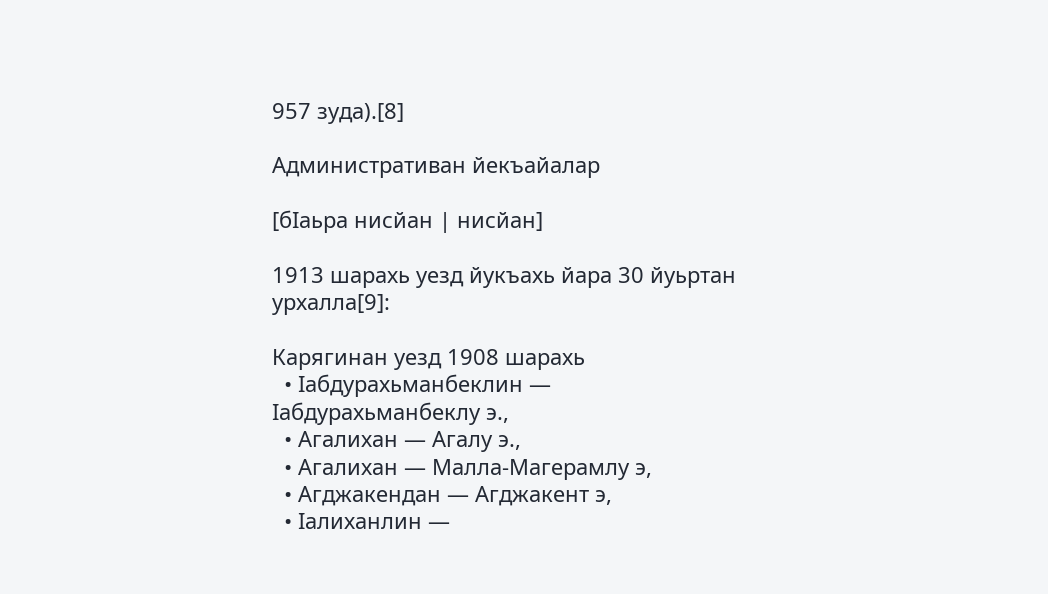957 зуда).[8]

Административан йекъайалар

[бӀаьра нисйан | нисйан]

1913 шарахь уезд йукъахь йара 30 йуьртан урхалла[9]:

Карягинан уезд 1908 шарахь
  • Ӏабдурахьманбеклин — Ӏабдурахьманбеклу э.,
  • Агалихан — Агалу э.,
  • Агалихан — Малла-Магерамлу э,
  • Агджакендан — Агджакент э,
  • Ӏалиханлин —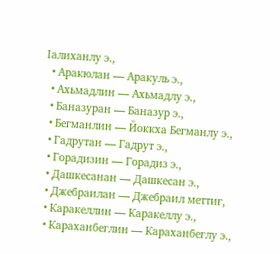Ӏалиханлу э.,
  • Аракюлан — Аракуль э.,
  • Ахьмадлин — Ахьмадлу э.,
  • Баназуран — Баназур э.,
  • Бегманлин — Йоккха Бегманлу э.,
  • Гадрутан — Гадрут э.,
  • Горадизин — Горадиз э.,
  • Дашкесанан — Дашкесан э.,
  • Джебраилан — Джебраил меттиг,
  • Каракеллин — Каракеллу э.,
  • Караханбеглин — Караханбеглу э.,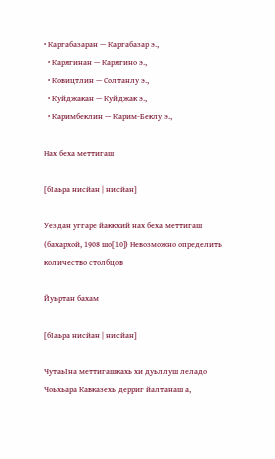• Каргабазаран — Каргабазар э.,
  • Карягинан — Карягино э.,
  • Ковицтлин — Солтанлу э.,
  • Куйджакан — Куйджак э.,
  • Каримбеклин — Карим-Беклу э.,

Нах беха меттигаш

[бӀаьра нисйан | нисйан]

Уездан уггаре йаккхий нах беха меттигаш (бахархой, 1908 шо[10]) Невозможно определить количество столбцов

Йуьртан бахам

[бӀаьра нисйан | нисйан]

ЧутаьӀна меттигашкахь хи дуьллуш леладо Чоьхьара Кавказехь дерриг йалтанаш а,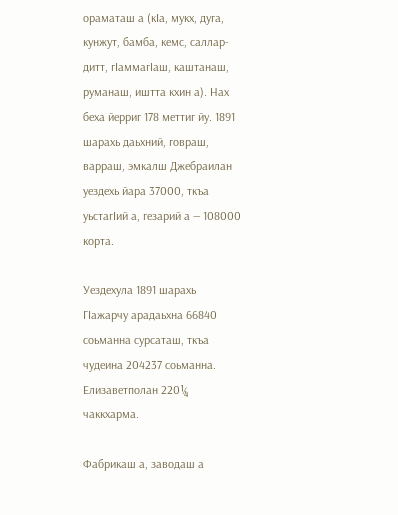ораматаш а (кӀа, мукх, дуга, кунжут, бамба, кемс, саллар-дитт, гӀаммагӀаш, каштанаш, руманаш, иштта кхин а). Нах беха йерриг 178 меттиг йу. 1891 шарахь даьхний, говраш, варраш, эмкалш Джебраилан уездехь йара 37000, ткъа уьстагӀий а, гезарий а — 108000 корта.

Уездехула 1891 шарахь ГӀажарчу арадаьхна 66840 соьманна сурсаташ, ткъа чудеина 204237 соьманна. Елизаветполан 220¼ чаккхарма.

Фабрикаш а, заводаш а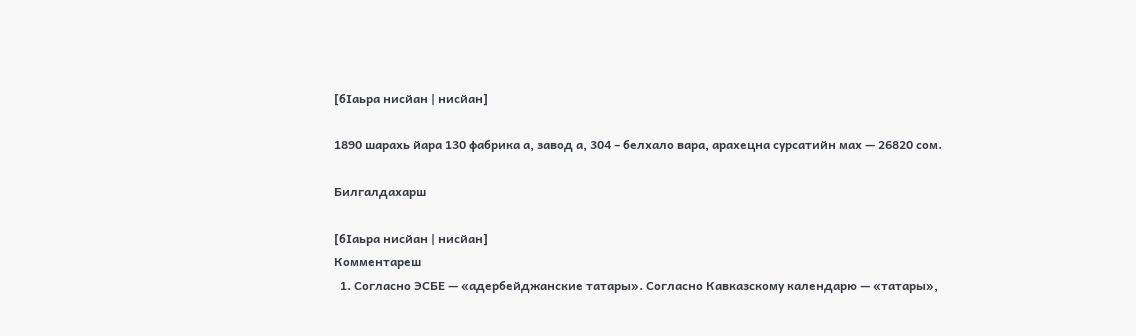[бӀаьра нисйан | нисйан]

1890 шарахь йара 130 фабрика а, завод а, 304 – белхало вара, арахецна сурсатийн мах — 26820 сом.

Билгалдахарш

[бӀаьра нисйан | нисйан]
Комментареш
  1. Согласно ЭСБЕ — «адербейджанские татары». Согласно Кавказскому календарю — «татары»,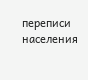переписи населения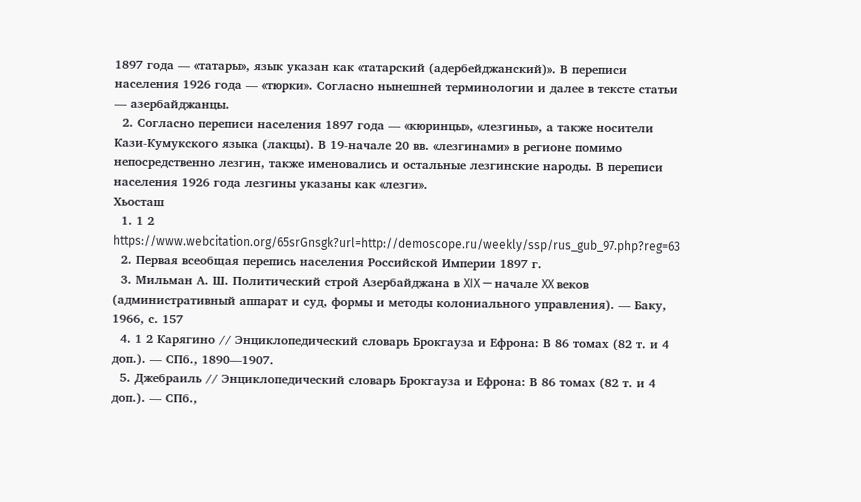1897 года — «татары», язык указан как «татарский (адербейджанский)». В переписи населения 1926 года — «тюрки». Согласно нынешней терминологии и далее в тексте статьи — азербайджанцы.
  2. Согласно переписи населения 1897 года — «кюринцы», «лезгины», а также носители Кази-Кумукского языка (лакцы). В 19-начале 20 вв. «лезгинами» в регионе помимо непосредственно лезгин, также именовались и остальные лезгинские народы. В переписи населения 1926 года лезгины указаны как «лезги».
Хьосташ
  1. 1 2 https://www.webcitation.org/65srGnsgk?url=http://demoscope.ru/weekly/ssp/rus_gub_97.php?reg=63
  2. Первая всеобщая перепись населения Российской Империи 1897 г.
  3. Мильман А. Ш. Политический строй Азербайджана в XIX — начале XX веков (административный аппарат и суд, формы и методы колониального управления). — Баку, 1966, с. 157
  4. 1 2 Карягино // Энциклопедический словарь Брокгауза и Ефрона: В 86 томах (82 т. и 4 доп.). — СПб., 1890—1907.
  5. Джебраиль // Энциклопедический словарь Брокгауза и Ефрона: В 86 томах (82 т. и 4 доп.). — СПб.,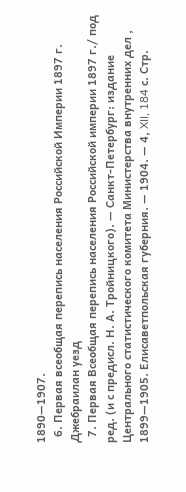1890—1907.
  6. Первая всеобщая перепись населения Российской Империи 1897 г. Джебраилан уезд
  7. Первая Всеобщая перепись населения Российской империи 1897 г./ под ред. (и с предисл. Н. А. Тройницкого). — Санкт-Петербург: издание Центрального статистического комитета Министерства внутренних дел , 1899—1905. Елисаветпольская губерния. — 1904. — 4, XII, 184 с. Стр.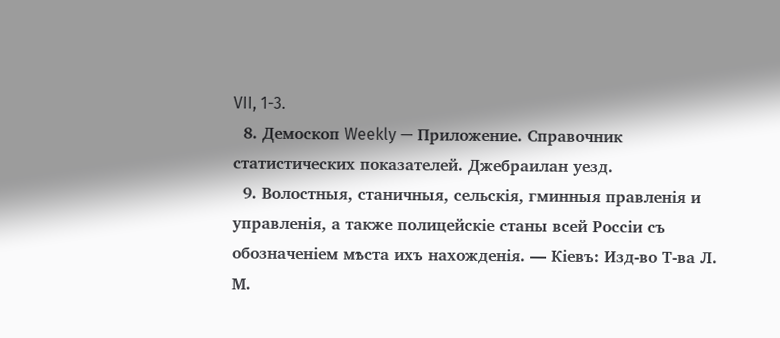VII, 1-3.
  8. Демоскоп Weekly — Приложение. Справочник статистических показателей. Джебраилан уезд.
  9. Волостныя, станичныя, сельскія, гминныя правленія и управленія, а также полицейскіе станы всей Россіи съ обозначеніем мѣста ихъ нахожденія. — Кіевъ: Изд-во Т-ва Л. М.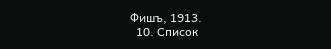Фишъ, 1913.
  10. Список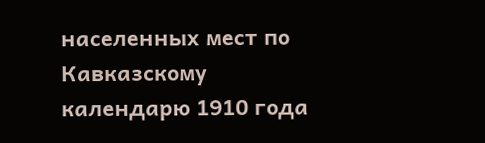населенных мест по Кавказскому календарю 1910 года